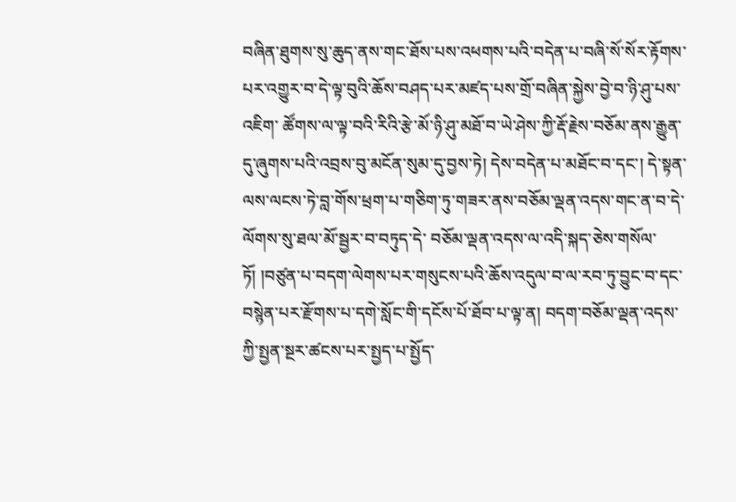བཞིན་ཐུགས་སུ་ཆུད་ནས་གང་ཐོས་པས་འཕགས་པའི་བདེན་པ་བཞི་སོ་སོར་རྟོགས་པར་འགྱུར་བ་དེ་ལྟ་བུའི་ཆོས་བཤད་པར་མཛད་པས་གྲོ་བཞིན་སྐྱེས་བྱེ་བ་ཉི་ཤུ་པས་འཇིག་ ཚོགས་ལ་ལྟ་བའི་རིའི་རྩེ་མོ་ཉི་ཤུ་མཐོ་བ་ཡེ་ཤེས་ཀྱི་རྡོ་རྗེས་བཅོམ་ནས་རྒྱུན་དུ་ཞུགས་པའི་འབྲས་བུ་མངོན་སུམ་དུ་བྱས་ཏེ། དེས་བདེན་པ་མཐོང་བ་དང་། དེ་སྟན་ལས་ལངས་ཏེ་བླ་གོས་ཕྲག་པ་གཅིག་ཏུ་གཟར་ནས་བཅོམ་ལྡན་འདས་གང་ན་བ་དེ་ལོགས་སུ་ཐལ་མོ་སྦྱར་བ་བཏུད་དེ་ བཅོམ་ལྡན་འདས་ལ་འདི་སྐད་ཅེས་གསོལ་ཏོ། །བཙུན་པ་བདག་ལེགས་པར་གསུངས་པའི་ཆོས་འདུལ་བ་ལ་རབ་ཏུ་བྱུང་བ་དང་བསྙེན་པར་རྫོགས་པ་དགེ་སློང་གི་དངོས་པོ་ཐོབ་པ་ལྟ་ན། བདག་བཅོམ་ལྡན་འདས་ཀྱི་སྤྱན་སྔར་ཚངས་པར་སྤྱད་པ་སྤྱོད་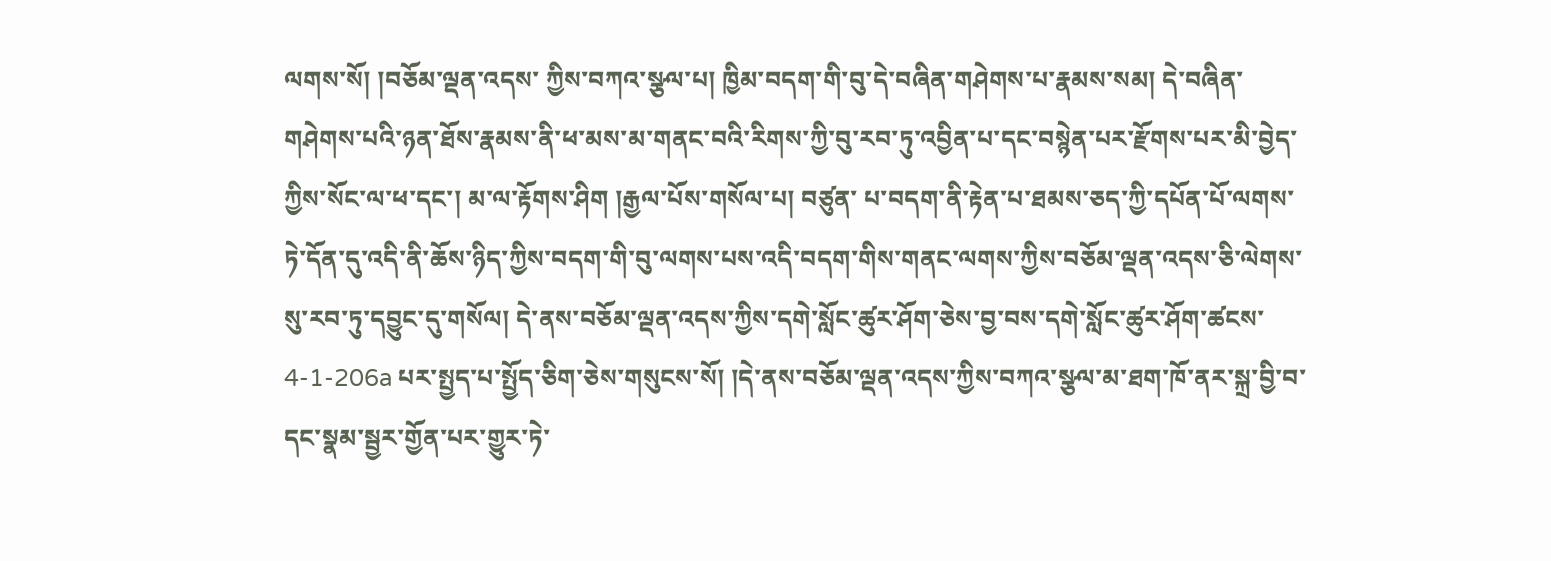ལགས་སོ། །བཅོམ་ལྡན་འདས་ ཀྱིས་བཀའ་སྩལ་པ། ཁྱིམ་བདག་གི་བུ་དེ་བཞིན་གཤེགས་པ་རྣམས་སམ། དེ་བཞིན་གཤེགས་པའི་ཉན་ཐོས་རྣམས་ནི་ཕ་མས་མ་གནང་བའི་རིགས་ཀྱི་བུ་རབ་ཏུ་འབྱིན་པ་དང་བསྙེན་པར་རྫོགས་པར་མི་བྱེད་ཀྱིས་སོང་ལ་ཕ་དང་། མ་ལ་རྟོགས་ཤིག །རྒྱལ་པོས་གསོལ་པ། བཙུན་ པ་བདག་ནི་རྟེན་པ་ཐམས་ཅད་ཀྱི་དཔོན་པོ་ལགས་ཏེ་དོན་དུ་འདི་ནི་ཆོས་ཉིད་ཀྱིས་བདག་གི་བུ་ལགས་པས་འདི་བདག་གིས་གནང་ལགས་ཀྱིས་བཅོམ་ལྡན་འདས་ཅི་ལེགས་སུ་རབ་ཏུ་དབྱུང་དུ་གསོལ། དེ་ནས་བཅོམ་ལྡན་འདས་ཀྱིས་དགེ་སློང་ཚུར་ཤོག་ཅེས་བྱ་བས་དགེ་སློང་ཚུར་ཤོག་ཚངས་ 4-1-206a པར་སྤྱད་པ་སྤྱོད་ཅིག་ཅེས་གསུངས་སོ། །དེ་ནས་བཅོམ་ལྡན་འདས་ཀྱིས་བཀའ་སྩལ་མ་ཐག་ཁོ་ནར་སྐྲ་བྱི་བ་དང་སྣམ་སྦྱར་གྱོན་པར་གྱུར་ཏེ་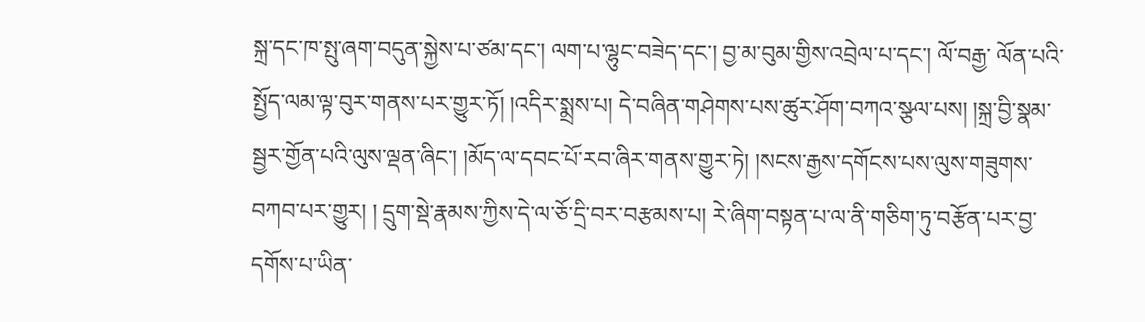སྐྲ་དང་ཁ་སྤུ་ཞག་བདུན་སྐྱེས་པ་ཙམ་དང་། ལག་པ་ལྷུང་བཟེད་དང་། བྱ་མ་བུམ་གྱིས་འབྲེལ་པ་དང་། ལོ་བརྒྱ་ ལོན་པའི་སྤྱོད་ལམ་ལྟ་བུར་གནས་པར་གྱུར་ཏོ། །འདིར་སྨྲས་པ། དེ་བཞིན་གཤེགས་པས་ཚུར་ཤོག་བཀའ་སྩལ་པས། །སྐྲ་བྱི་སྣམ་སྦྱར་གྱོན་པའི་ལུས་ལྡན་ཞིང་། །མོད་ལ་དབང་པོ་རབ་ཞིར་གནས་གྱུར་ཏེ། །སངས་རྒྱས་དགོངས་པས་ལུས་གཟུགས་བཀབ་པར་གྱུར། ། དྲུག་སྡེ་རྣམས་ཀྱིས་དེ་ལ་ཅོ་དྲི་བར་བརྩམས་པ། རེ་ཞིག་བསྟན་པ་ལ་ནི་གཅིག་ཏུ་བརྩོན་པར་བྱ་དགོས་པ་ཡིན་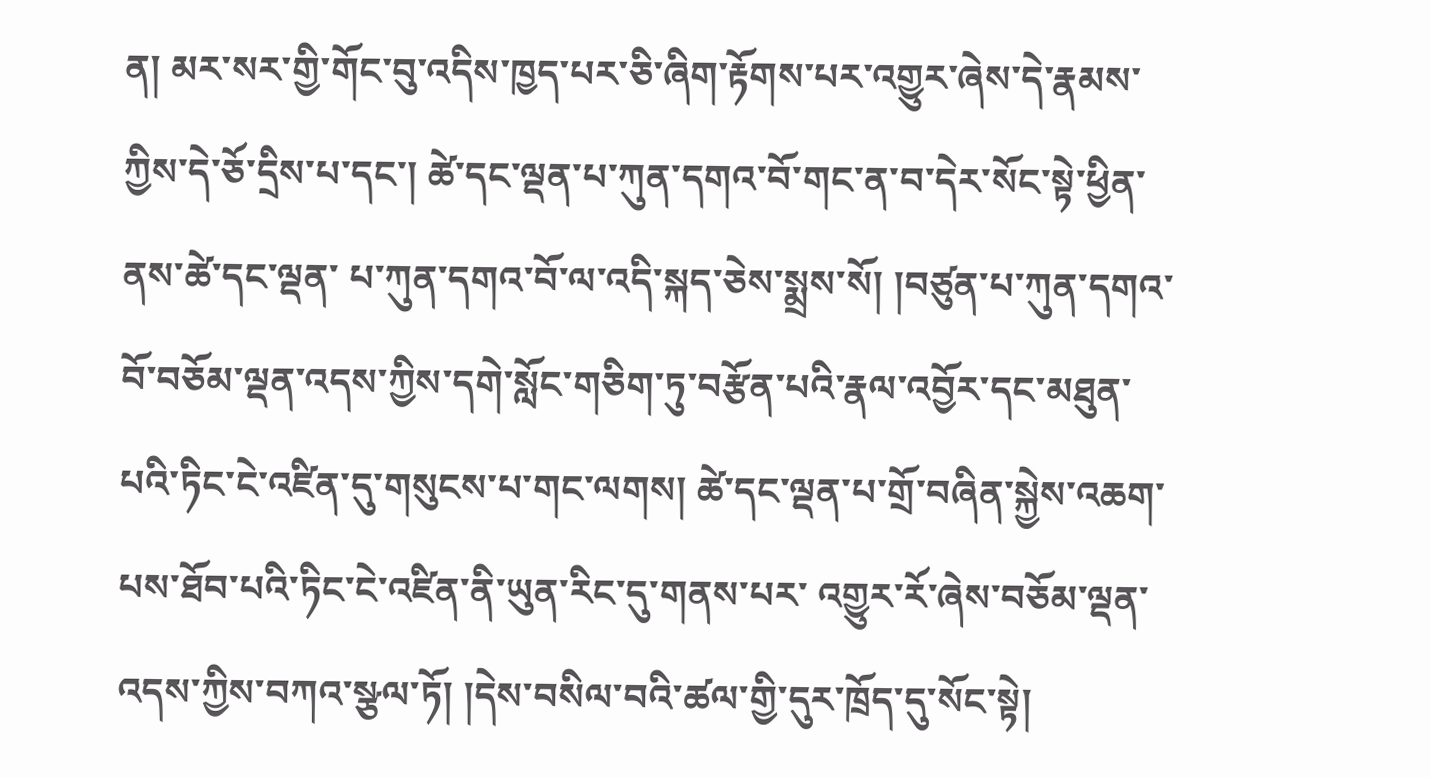ན། མར་སར་གྱི་གོང་བུ་འདིས་ཁྱད་པར་ཅི་ཞིག་རྟོགས་པར་འགྱུར་ཞེས་དེ་རྣམས་ཀྱིས་དེ་ཅོ་དྲིས་པ་དང་། ཚེ་དང་ལྡན་པ་ཀུན་དགའ་བོ་གང་ན་བ་དེར་སོང་སྟེ་ཕྱིན་ནས་ཚེ་དང་ལྡན་ པ་ཀུན་དགའ་བོ་ལ་འདི་སྐད་ཅེས་སྨྲས་སོ། །བཙུན་པ་ཀུན་དགའ་བོ་བཅོམ་ལྡན་འདས་ཀྱིས་དགེ་སློང་གཅིག་ཏུ་བརྩོན་པའི་རྣལ་འབྱོར་དང་མཐུན་པའི་ཏིང་ངེ་འཛིན་དུ་གསུངས་པ་གང་ལགས། ཚེ་དང་ལྡན་པ་གྲོ་བཞིན་སྐྱེས་འཆག་པས་ཐོབ་པའི་ཏིང་ངེ་འཛིན་ནི་ཡུན་རིང་དུ་གནས་པར་ འགྱུར་རོ་ཞེས་བཅོམ་ལྡན་འདས་ཀྱིས་བཀའ་སྩལ་ཏོ། །དེས་བསིལ་བའི་ཚལ་གྱི་དུར་ཁྲོད་དུ་སོང་སྟེ།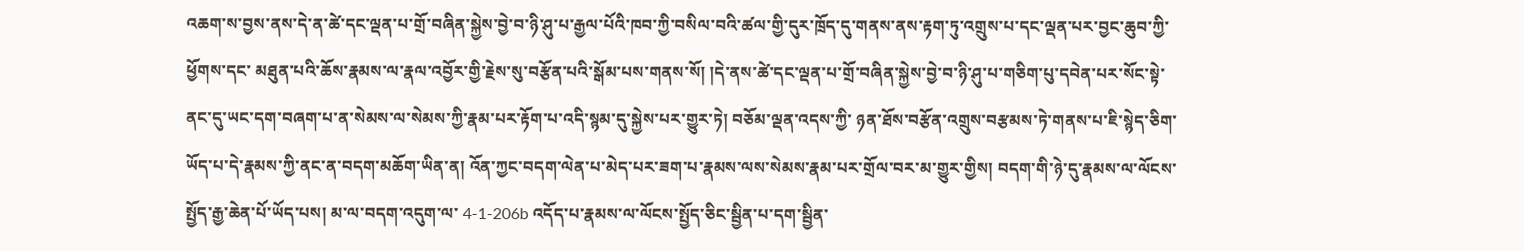འཆག་ས་བྱས་ནས་དེ་ན་ཚེ་དང་ལྡན་པ་གྲོ་བཞིན་སྐྱེས་བྱེ་བ་ཉི་ཤུ་པ་རྒྱལ་པོའི་ཁབ་ཀྱི་བསིལ་བའི་ཚལ་གྱི་དུར་ཁྲོད་དུ་གནས་ནས་རྟག་ཏུ་འགྲུས་པ་དང་ལྡན་པར་བྱང་ཆུབ་ཀྱི་ཕྱོགས་དང་ མཐུན་པའི་ཆོས་རྣམས་ལ་རྣལ་འབྱོར་གྱི་རྗེས་སུ་བརྩོན་པའི་སྒོམ་པས་གནས་སོ། །དེ་ནས་ཚེ་དང་ལྡན་པ་གྲོ་བཞིན་སྐྱེས་བྱེ་བ་ཉི་ཤུ་པ་གཅིག་པུ་དབེན་པར་སོང་སྟེ་ནང་དུ་ཡང་དག་བཞག་པ་ན་སེམས་ལ་སེམས་ཀྱི་རྣམ་པར་རྟོག་པ་འདི་སྙམ་དུ་སྐྱེས་པར་གྱུར་ཏེ། བཅོམ་ལྡན་འདས་ཀྱི་ ཉན་ཐོས་བརྩོན་འགྲུས་བརྩམས་ཏེ་གནས་པ་ཇི་སྙེད་ཅིག་ཡོད་པ་དེ་རྣམས་ཀྱི་ནང་ན་བདག་མཆོག་ཡིན་ན། འོན་ཀྱང་བདག་ལེན་པ་མེད་པར་ཟག་པ་རྣམས་ལས་སེམས་རྣམ་པར་གྲོལ་བར་མ་གྱུར་གྱིས། བདག་གི་ཉེ་དུ་རྣམས་ལ་ལོངས་སྤྱོད་རྒྱ་ཆེན་པོ་ཡོད་པས། མ་ལ་བདག་འདུག་ལ་ 4-1-206b འདོད་པ་རྣམས་ལ་ལོངས་སྤྱོད་ཅིང་སྦྱིན་པ་དག་སྦྱིན་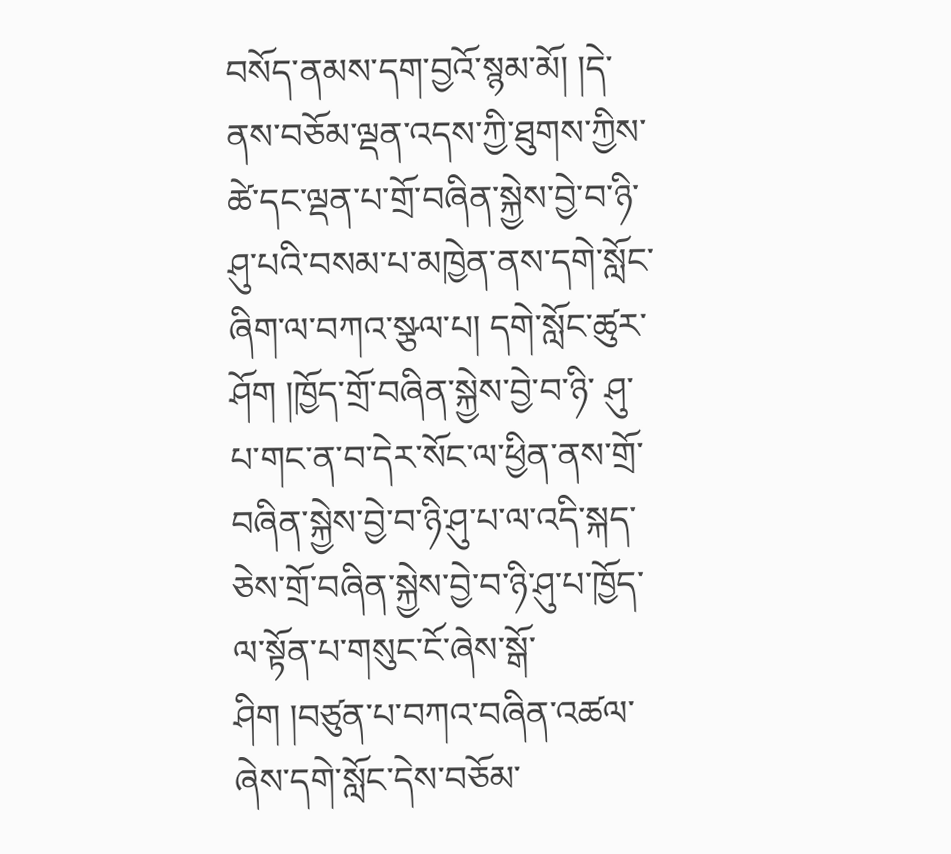བསོད་ནམས་དག་བྱའོ་སྙམ་མོ། །དེ་ནས་བཅོམ་ལྡན་འདས་ཀྱི་ཐུགས་ཀྱིས་ཚེ་དང་ལྡན་པ་གྲོ་བཞིན་སྐྱེས་བྱེ་བ་ཉི་ཤུ་པའི་བསམ་པ་མཁྱེན་ནས་དགེ་སློང་ཞིག་ལ་བཀའ་སྩལ་པ། དགེ་སློང་ཚུར་ཤོག །ཁྱོད་གྲོ་བཞིན་སྐྱེས་བྱེ་བ་ཉི་ ཤུ་པ་གང་ན་བ་དེར་སོང་ལ་ཕྱིན་ནས་གྲོ་བཞིན་སྐྱེས་བྱེ་བ་ཉི་ཤུ་པ་ལ་འདི་སྐད་ཅེས་གྲོ་བཞིན་སྐྱེས་བྱེ་བ་ཉི་ཤུ་པ་ཁྱོད་ལ་སྟོན་པ་གསུང་ངོ་ཞེས་སྒོ་ཤིག །བཙུན་པ་བཀའ་བཞིན་འཚལ་ཞེས་དགེ་སློང་དེས་བཅོམ་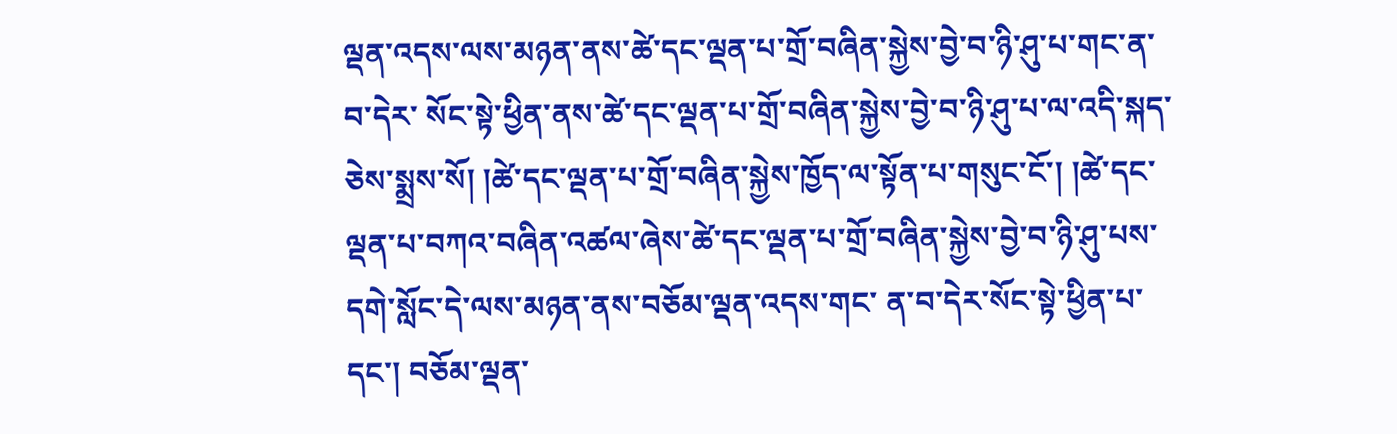ལྡན་འདས་ལས་མཉན་ནས་ཚེ་དང་ལྡན་པ་གྲོ་བཞིན་སྐྱེས་བྱེ་བ་ཉི་ཤུ་པ་གང་ན་བ་དེར་ སོང་སྟེ་ཕྱིན་ནས་ཚེ་དང་ལྡན་པ་གྲོ་བཞིན་སྐྱེས་བྱེ་བ་ཉི་ཤུ་པ་ལ་འདི་སྐད་ཅེས་སྨྲས་སོ། །ཚེ་དང་ལྡན་པ་གྲོ་བཞིན་སྐྱེས་ཁྱོད་ལ་སྟོན་པ་གསུང་ངོ་། །ཚེ་དང་ལྡན་པ་བཀའ་བཞིན་འཚལ་ཞེས་ཚེ་དང་ལྡན་པ་གྲོ་བཞིན་སྐྱེས་བྱེ་བ་ཉི་ཤུ་པས་དགེ་སློང་དེ་ལས་མཉན་ནས་བཅོམ་ལྡན་འདས་གང་ ན་བ་དེར་སོང་སྟེ་ཕྱིན་པ་དང་། བཅོམ་ལྡན་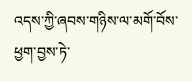འདས་ཀྱི་ཞབས་གཉིས་ལ་མགོ་བོས་ཕྱག་བྱས་ཏེ་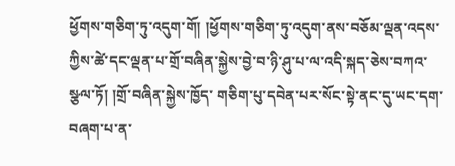ཕྱོགས་གཅིག་ཏུ་འདུག་གོ། །ཕྱོགས་གཅིག་ཏུ་འདུག་ནས་བཅོམ་ལྡན་འདས་ཀྱིས་ཚེ་དང་ལྡན་པ་གྲོ་བཞིན་སྐྱེས་བྱེ་བ་ཉི་ཤུ་པ་ལ་འདི་སྐད་ཅེས་བཀའ་སྩལ་ཏོ། །གྲོ་བཞིན་སྐྱེས་ཁྱོད་ གཅིག་པུ་དབེན་པར་སོང་སྟེ་ནང་དུ་ཡང་དག་བཞག་པ་ན་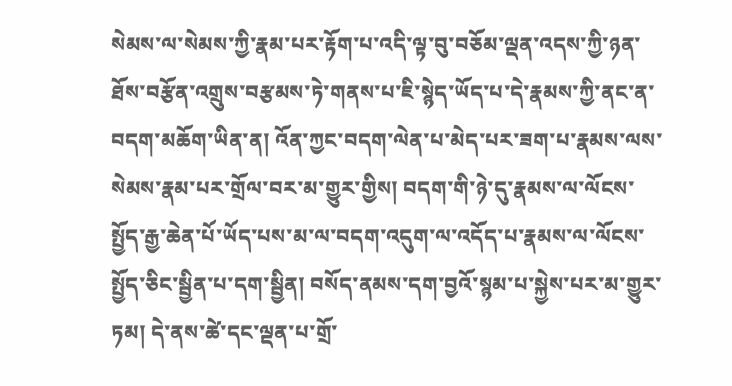སེམས་ལ་སེམས་ཀྱི་རྣམ་པར་རྟོག་པ་འདི་ལྟ་བུ་བཅོམ་ལྡན་འདས་ཀྱི་ཉན་ཐོས་བརྩོན་འགྲུས་བརྩམས་ཏེ་གནས་པ་ཇི་སྙེད་ཡོད་པ་དེ་རྣམས་ཀྱི་ནང་ན་བདག་མཆོག་ཡིན་ན། འོན་ཀྱང་བདག་ལེན་པ་མེད་པར་ཟག་པ་རྣམས་ལས་ སེམས་རྣམ་པར་གྲོལ་བར་མ་གྱུར་གྱིས། བདག་གི་ཉེ་དུ་རྣམས་ལ་ལོངས་སྤྱོད་རྒྱ་ཆེན་པོ་ཡོད་པས་མ་ལ་བདག་འདུག་ལ་འདོད་པ་རྣམས་ལ་ལོངས་སྤྱོད་ཅིང་སྦྱིན་པ་དག་སྦྱིན། བསོད་ནམས་དག་བྱའོ་སྙམ་པ་སྐྱེས་པར་མ་གྱུར་ཏམ། དེ་ནས་ཚེ་དང་ལྡན་པ་གྲོ་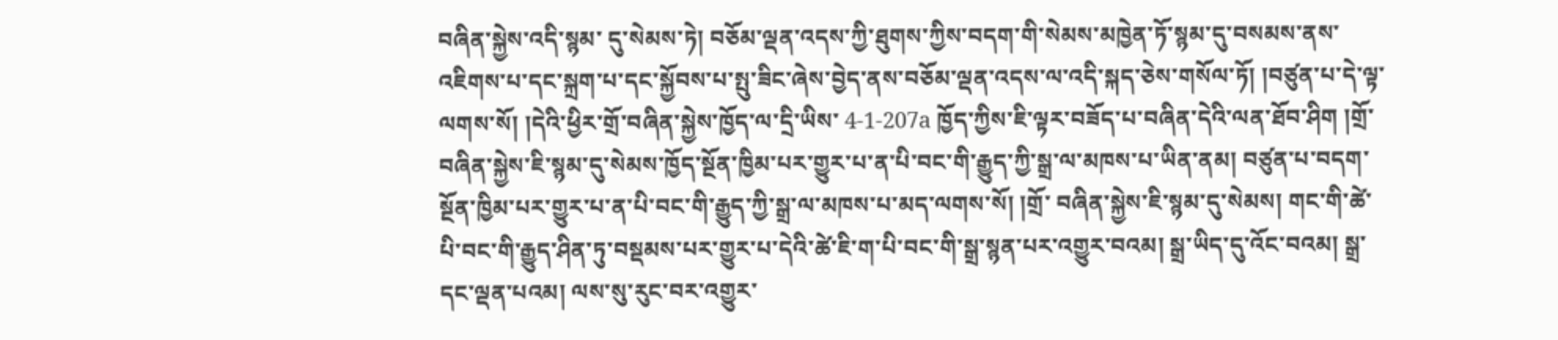བཞིན་སྐྱེས་འདི་སྙམ་ དུ་སེམས་ཏེ། བཅོམ་ལྡན་འདས་ཀྱི་ཐུགས་ཀྱིས་བདག་གི་སེམས་མཁྱེན་ཏོ་སྙམ་དུ་བསམས་ནས་འཇིགས་པ་དང་སྐྲག་པ་དང་སྐྱོབས་པ་སྤུ་ཟིང་ཞེས་བྱེད་ནས་བཅོམ་ལྡན་འདས་ལ་འདི་སྐད་ཅེས་གསོལ་ཏོ། །བཙུན་པ་དེ་ལྟ་ལགས་སོ། །དེའི་ཕྱིར་གྲོ་བཞིན་སྐྱེས་ཁྱོད་ལ་དྲི་ཡིས་ 4-1-207a ཁྱོད་ཀྱིས་ཇི་ལྟར་བཟོད་པ་བཞིན་དེའི་ལན་ཐོབ་ཤིག །གྲོ་བཞིན་སྐྱེས་ཇི་སྙམ་དུ་སེམས་ཁྱོད་སྔོན་ཁྱིམ་པར་གྱུར་པ་ན་པི་བང་གི་རྒྱུད་ཀྱི་སྒྲ་ལ་མཁས་པ་ཡིན་ནམ། བཙུན་པ་བདག་སྔོན་ཁྱིམ་པར་གྱུར་པ་ན་པི་བང་གི་རྒྱུད་ཀྱི་སྒྲ་ལ་མཁས་པ་མད་ལགས་སོ། །གྲོ་ བཞིན་སྐྱེས་ཇི་སྙམ་དུ་སེམས། གང་གི་ཚེ་པི་བང་གི་རྒྱུད་ཤིན་ཏུ་བསྡམས་པར་གྱུར་པ་དེའི་ཚེ་ཇི་ག་པི་བང་གི་སྒྲ་སྙན་པར་འགྱུར་བའམ། སྒྲ་ཡིད་དུ་འོང་བའམ། སྒྲ་དང་ལྡན་པའམ། ལས་སུ་རུང་བར་འགྱུར་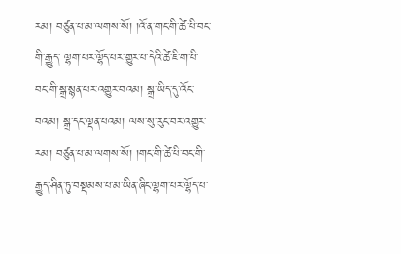རམ། བཙུན་པ་མ་ལགས་སོ། །འོ་ན་གང་གི་ཚེ་པི་བང་གི་རྒྱུད་ ལྷག་པར་ལྷོད་པར་གྱུར་པ་དེའི་ཚེ་ཇི་ག་པི་བང་གི་སྒྲ་སྙན་པར་འགྱུར་བའམ། སྒྲ་ཡིད་དུ་འོང་བའམ། སྒྲ་དང་ལྡན་པའམ། ལས་སུ་རུང་བར་འགྱུར་རམ། བཙུན་པ་མ་ལགས་སོ། །གང་གི་ཚེ་པི་བང་གི་རྒྱུད་ཤིན་ཏུ་བསྡམས་པ་མ་ཡིན་ཞིང་ལྷག་པར་ལྷོད་པ་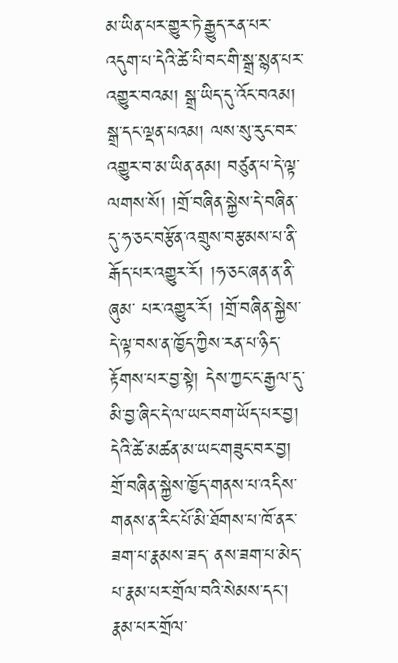མ་ཡིན་པར་གྱུར་ཏེ་རྒྱུད་རན་པར་ འདུག་པ་དེའི་ཚེ་པི་བང་གི་སྒྲ་སྙན་པར་འགྱུར་བའམ། སྒྲ་ཡིད་དུ་འོང་བའམ། སྒྲ་དང་ལྡན་པའམ། ལས་སུ་རུང་བར་འགྱུར་བ་མ་ཡིན་ནམ། བཙུན་པ་དེ་ལྟ་ལགས་སོ། །གྲོ་བཞིན་སྐྱེས་དེ་བཞིན་དུ་ཧ་ཅང་བརྩོན་འགྲུས་བརྩམས་པ་ནི་རྒོད་པར་འགྱུར་རོ། །ཧ་ཅང་ཞན་ན་ནི་ཞུམ་ པར་འགྱུར་རོ། །གྲོ་བཞིན་སྐྱེས་དེ་ལྟ་བས་ན་ཁྱོད་ཀྱིས་རན་པ་ཉིད་རྟོགས་པར་བྱ་སྟེ། དེས་ཀྱང་ང་རྒྱལ་དུ་མི་བྱ་ཞིང་དེ་ལ་ཡང་བག་ཡོད་པར་བྱ། དེའི་ཚེ་མཚན་མ་ཡང་གཟུང་བར་བྱ། གྲོ་བཞིན་སྐྱེས་ཁྱོད་གནས་པ་འདིས་གནས་ན་རིང་པོ་མི་ཐོགས་པ་ཁོ་ནར་ཟག་པ་རྣམས་ཟད་ ནས་ཟག་པ་མེད་པ་རྣམ་པར་གྲོལ་བའི་སེམས་དང་། རྣམ་པར་གྲོལ་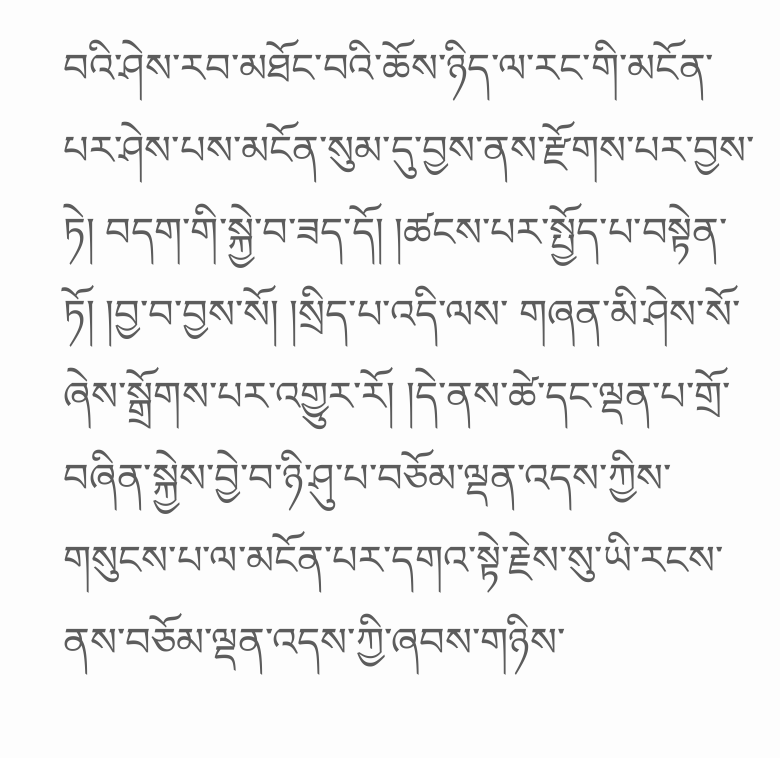བའི་ཤེས་རབ་མཐོང་བའི་ཆོས་ཉིད་ལ་རང་གི་མངོན་པར་ཤེས་པས་མངོན་སུམ་དུ་བྱས་ནས་རྫོགས་པར་བྱས་ཏེ། བདག་གི་སྐྱེ་བ་ཟད་དོ། །ཚངས་པར་སྤྱོད་པ་བསྟེན་ཏོ། །བྱ་བ་བྱས་སོ། །སྲིད་པ་འདི་ལས་ གཞན་མི་ཤེས་སོ་ཞེས་སྒྲོགས་པར་འགྱུར་རོ། །དེ་ནས་ཚེ་དང་ལྡན་པ་གྲོ་བཞིན་སྐྱེས་བྱེ་བ་ཉི་ཤུ་པ་བཅོམ་ལྡན་འདས་ཀྱིས་གསུངས་པ་ལ་མངོན་པར་དགའ་སྟེ་རྗེས་སུ་ཡི་རངས་ནས་བཅོམ་ལྡན་འདས་ཀྱི་ཞབས་གཉིས་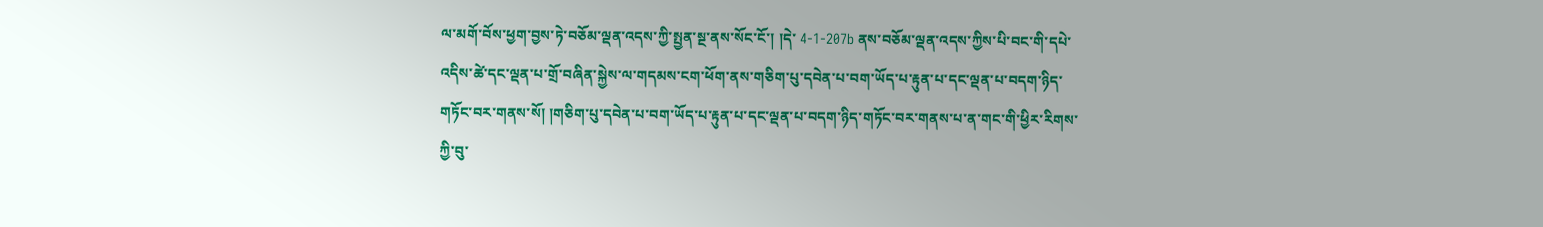ལ་མགོ་བོས་ཕྱག་བྱས་ཏེ་བཅོམ་ལྡན་འདས་ཀྱི་སྤྱན་སྔ་ནས་སོང་ངོ་། །དེ་ 4-1-207b ནས་བཅོམ་ལྡན་འདས་ཀྱིས་པི་བང་གི་དཔེ་འདིས་ཚེ་དང་ལྡན་པ་གྲོ་བཞིན་སྐྱེས་ལ་གདམས་ངག་ཕོག་ནས་གཅིག་པུ་དབེན་པ་བག་ཡོད་པ་རྟུན་པ་དང་ལྡན་པ་བདག་ཉིད་གཏོང་བར་གནས་སོ། །གཅིག་པུ་དབེན་པ་བག་ཡོད་པ་རྟུན་པ་དང་ལྡན་པ་བདག་ཉིད་གཏོང་བར་གནས་པ་ན་གང་གི་ཕྱིར་རིགས་ཀྱི་བུ་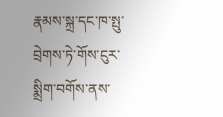རྣམས་སྐྲ་དང་ཁ་སྤུ་བྲེགས་ཏེ་གོས་ངུར་སྨྲིག་བགོས་ནས་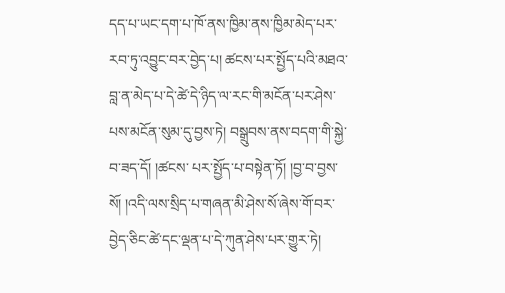དད་པ་ཡང་དག་པ་ཁོ་ནས་ཁྱིམ་ནས་ཁྱིམ་མེད་པར་རབ་ཏུ་འབྱུང་བར་བྱེད་པ། ཚངས་པར་སྤྱོད་པའི་མཐའ་བླ་ན་མེད་པ་དེ་ཚེ་དེ་ཉིད་ལ་རང་གི་མངོན་པར་ཤེས་པས་མངོན་སུམ་དུ་བྱས་ཏེ། བསྒྲུབས་ནས་བདག་གི་སྐྱེ་བ་ཟད་དོ། །ཚངས་ པར་སྤྱོད་པ་བསྟེན་ཏོ། །བྱ་བ་བྱས་སོ། །འདི་ལས་སྲིད་པ་གཞན་མི་ཤེས་སོ་ཞེས་གོ་བར་བྱེད་ཅིང་ཚེ་དང་ལྡན་པ་དེ་ཀུན་ཤེས་པར་གྱུར་ཏེ།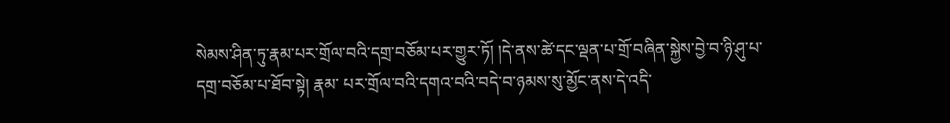སེམས་ཤིན་ཏུ་རྣམ་པར་གྲོལ་བའི་དགྲ་བཅོམ་པར་གྱུར་ཏོ། །དེ་ནས་ཚེ་དང་ལྡན་པ་གྲོ་བཞིན་སྐྱེས་བྱེ་བ་ཉི་ཤུ་པ་དགྲ་བཅོམ་པ་ཐོབ་སྟེ། རྣམ་ པར་གྲོལ་བའི་དགའ་བའི་བདེ་བ་ཉམས་སུ་མྱོང་ནས་དེ་འདི་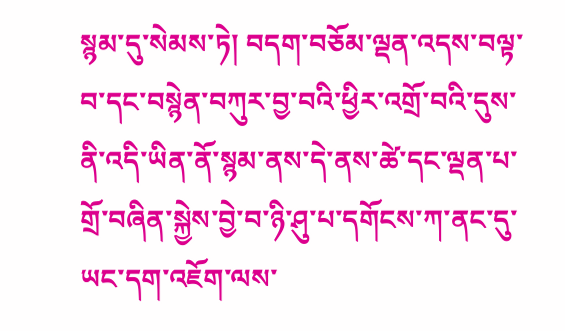སྙམ་དུ་སེམས་ཏེ། བདག་བཅོམ་ལྡན་འདས་བལྟ་བ་དང་བསྙེན་བཀུར་བྱ་བའི་ཕྱིར་འགྲོ་བའི་དུས་ནི་འདི་ཡིན་ནོ་སྙམ་ནས་དེ་ནས་ཚེ་དང་ལྡན་པ་གྲོ་བཞིན་སྐྱེས་བྱེ་བ་ཉི་ཤུ་པ་དགོངས་ཀ་ནང་དུ་ཡང་དག་འཇོག་ལས་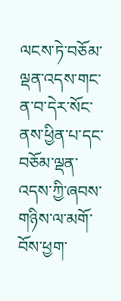ལངས་ཏེ་བཅོམ་ ལྡན་འདས་གང་ན་བ་དེར་སོང་ནས་ཕྱིན་པ་དང་བཅོམ་ལྡན་འདས་ཀྱི་ཞབས་གཉིས་ལ་མགོ་བོས་ཕྱག་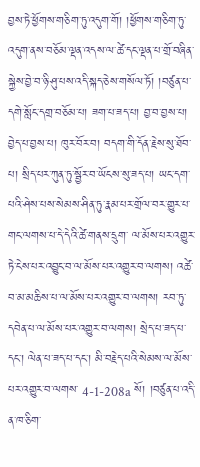བྱས་ཏེ་ཕྱོགས་གཅིག་ཏུ་འདུག་གོ། །ཕྱོགས་གཅིག་ཏུ་འདུག་ནས་བཅོམ་ལྡན་འདས་ལ་ཚེ་དང་ལྡན་པ་གྲོ་བཞིན་སྐྱེས་བྱེ་བ་ཉི་ཤུ་པས་འདི་སྐད་ཅེས་གསོལ་ཏོ། །བཙུན་པ་ དགེ་སློང་དགྲ་བཅོམ་པ། ཟག་པ་ཟད་པ། བྱ་བ་བྱས་པ། བྱེད་པ་བྱས་པ། ཁུར་བོར་བ། བདག་གི་དོན་རྗེས་སུ་ཐོབ་པ། སྲིད་པར་ཀུན་ཏུ་སྦྱོར་བ་ཡོངས་སུ་ཟད་པ། ཡང་དག་པའི་ཤེས་པས་སེམས་ཤིན་ཏུ་རྣམ་པར་གྲོལ་བར་གྱུར་པ་གང་ལགས་པ་དེ་དེའི་ཚེ་གནས་དྲུག་ ལ་མོས་པར་འགྱུར་ཏེ་ངེས་པར་འབྱུང་བ་ལ་མོས་པར་འགྱུར་བ་ལགས། འཚེ་བ་མ་མཆིས་པ་ལ་མོས་པར་འགྱུར་བ་ལགས། རབ་ཏུ་དབེན་པ་ལ་མོས་པར་འགྱུར་བ་ལགས། སྲེད་པ་ཟད་པ་དང་། ལེན་པ་ཟད་པ་དང་། མི་བརྗེད་པའི་སེམས་ལ་མོས་པར་འགྱུར་བ་ལགས་ 4-1-208a སོ། །བཙུན་པ་འདི་ན་ཁ་ཅིག་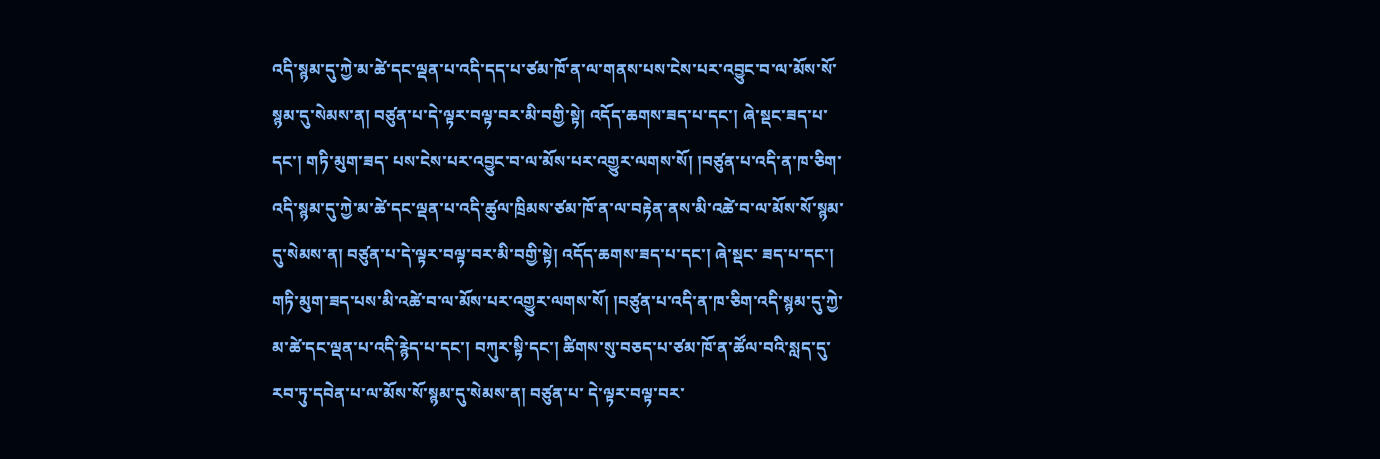འདི་སྙམ་དུ་ཀྱེ་མ་ཚེ་དང་ལྡན་པ་འདི་དད་པ་ཙམ་ཁོ་ན་ལ་གནས་པས་ངེས་པར་འབྱུང་བ་ལ་མོས་སོ་སྙམ་དུ་སེམས་ན། བཙུན་པ་དེ་ལྟར་བལྟ་བར་མི་བགྱི་སྟེ། འདོད་ཆགས་ཟད་པ་དང་། ཞེ་སྡང་ཟད་པ་དང་། གཏི་མུག་ཟད་ པས་ངེས་པར་འབྱུང་བ་ལ་མོས་པར་འགྱུར་ལགས་སོ། །བཙུན་པ་འདི་ན་ཁ་ཅིག་འདི་སྙམ་དུ་ཀྱེ་མ་ཚེ་དང་ལྡན་པ་འདི་ཚུལ་ཁྲིམས་ཙམ་ཁོ་ན་ལ་བརྟེན་ནས་མི་འཚེ་བ་ལ་མོས་སོ་སྙམ་དུ་སེམས་ན། བཙུན་པ་དེ་ལྟར་བལྟ་བར་མི་བགྱི་སྟེ། འདོད་ཆགས་ཟད་པ་དང་། ཞེ་སྡང་ ཟད་པ་དང་། གཏི་མུག་ཟད་པས་མི་འཚེ་བ་ལ་མོས་པར་འགྱུར་ལགས་སོ། །བཙུན་པ་འདི་ན་ཁ་ཅིག་འདི་སྙམ་དུ་ཀྱེ་མ་ཚེ་དང་ལྡན་པ་འདི་རྙེད་པ་དང་། བཀུར་སྟི་དང་། ཚིགས་སུ་བཅད་པ་ཙམ་ཁོ་ན་ཚོལ་བའི་སླད་དུ་རབ་ཏུ་དབེན་པ་ལ་མོས་སོ་སྙམ་དུ་སེམས་ན། བཙུན་པ་ དེ་ལྟར་བལྟ་བར་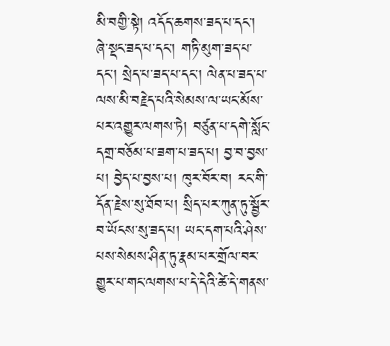མི་བགྱི་སྟེ། འདོད་ཆགས་ཟད་པ་དང་། ཞེ་སྡང་ཟད་པ་དང་། གཏི་མུག་ཟད་པ་དང་། སྲེད་པ་ཟད་པ་དང་། ལེན་པ་ཟད་པ་ལས་མི་བརྗེད་པའི་སེམས་ལ་ཡང་མོས་པར་འགྱུར་ལགས་ཏེ། བཙུན་པ་དགེ་སློང་དགྲ་བཅོམ་པ་ཟག་པ་ཟད་པ། བྱ་བ་བྱས་ པ། བྱེད་པ་བྱས་པ། ཁུར་བོར་བ། རང་གི་དོན་རྗེས་སུ་ཐོབ་པ། སྲིད་པར་ཀུན་ཏུ་སྦྱོར་བ་ཡོངས་སུ་ཟད་པ། ཡང་དག་པའི་ཤེས་པས་སེམས་ཤིན་ཏུ་རྣམ་པར་གྲོལ་བར་གྱུར་པ་གང་ལགས་པ་དེ་དེའི་ཚེ་དེ་གནས་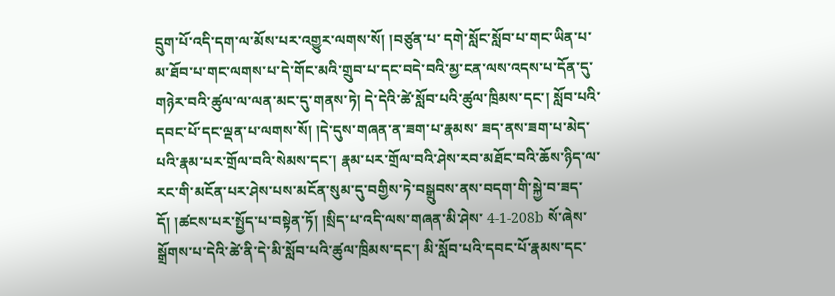དྲུག་པོ་འདི་དག་ལ་མོས་པར་འགྱུར་ལགས་སོ། །བཙུན་པ་ དགེ་སློང་སློབ་པ་གང་ཡིན་པ་མ་ཐོབ་པ་གང་ལགས་པ་དེ་གོང་མའི་གྲུབ་པ་དང་བདེ་བའི་མྱ་ངན་ལས་འདས་པ་དོན་དུ་གཉེར་བའི་ཚུལ་ལ་ལན་མང་དུ་གནས་ཏེ། དེ་དེའི་ཚེ་སློབ་པའི་ཚུལ་ཁྲིམས་དང་། སློབ་པའི་དབང་པོ་དང་ལྡན་པ་ལགས་སོ། །དེ་དུས་གཞན་ན་ཟག་པ་རྣམས་ ཟད་ནས་ཟག་པ་མེད་པའི་རྣམ་པར་གྲོལ་བའི་སེམས་དང་། རྣམ་པར་གྲོལ་བའི་ཤེས་རབ་མཐོང་བའི་ཆོས་ཉིད་ལ་རང་གི་མངོན་པར་ཤེས་པས་མངོན་སུམ་དུ་བགྱིས་ཏེ་བསྒྲུབས་ནས་བདག་གི་སྐྱེ་བ་ཟད་དོ། །ཚངས་པར་སྤྱོད་པ་བསྟེན་ཏོ། །སྲིད་པ་འདི་ལས་གཞན་མི་ཤེས་ 4-1-208b སོ་ཞེས་སྒྲོགས་པ་དེའི་ཚེ་ནི་དེ་མི་སློབ་པའི་ཚུལ་ཁྲིམས་དང་། མི་སློབ་པའི་དབང་པོ་རྣམས་དང་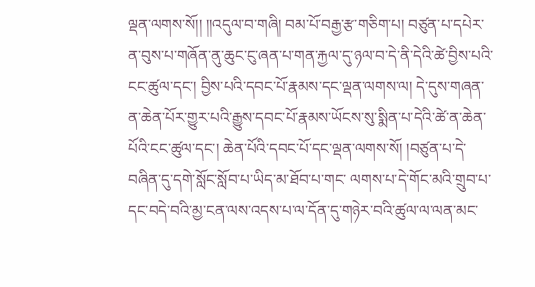ལྡན་ལགས་སོ།། །།འདུལ་བ་གཞི། བམ་པོ་བརྒྱ་རྩ་གཅིག་པ། བཙུན་པ་དཔེར་ན་བུས་པ་གཞོན་ནུ་ཆུང་ངུ་ཞན་པ་གན་རྐྱལ་དུ་ཉལ་བ་དེ་ནི་དེའི་ཚེ་བྱིས་པའི་ ངང་ཚུལ་དང་། བྱིས་པའི་དབང་པོ་རྣམས་དང་ལྡན་ལགས་ལ། དེ་དུས་གཞན་ན་ཆེན་པོར་གྱུར་པའི་རྒྱུས་དབང་པོ་རྣམས་ཡོངས་སུ་སྨིན་པ་དེའི་ཚེ་ན་ཆེན་པོའི་ངང་ཚུལ་དང་། ཆེན་པོའི་དབང་པོ་དང་ལྡན་ལགས་སོ། །བཙུན་པ་དེ་བཞིན་དུ་དགེ་སློང་སློབ་པ་ཡིད་མ་ཐོབ་པ་གང་ ལགས་པ་དེ་གོང་མའི་གྲུབ་པ་དང་བདེ་བའི་མྱ་ངན་ལས་འདས་པ་ལ་དོན་དུ་གཉེར་བའི་ཚུལ་ལ་ལན་མང་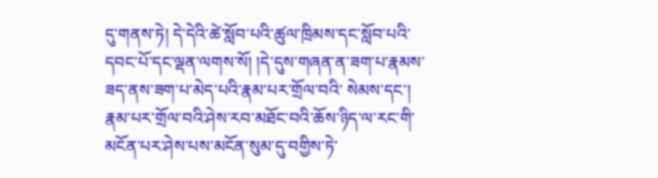དུ་གནས་ཏེ། དེ་དེའི་ཚེ་སློབ་པའི་ཚུལ་ཁྲིམས་དང་སློབ་པའི་དབང་པོ་དང་ལྡན་ལགས་སོ། །དེ་དུས་གཞན་ན་ཟག་པ་རྣམས་ཟད་ནས་ཟག་པ་མེད་པའི་རྣམ་པར་གྲོལ་བའི་ སེམས་དང་། རྣམ་པར་གྲོལ་བའི་ཤེས་རབ་མཐོང་བའི་ཆོས་ཉིད་ལ་རང་གི་མངོན་པར་ཤེས་པས་མངོན་སུམ་དུ་བགྱིས་ཏེ་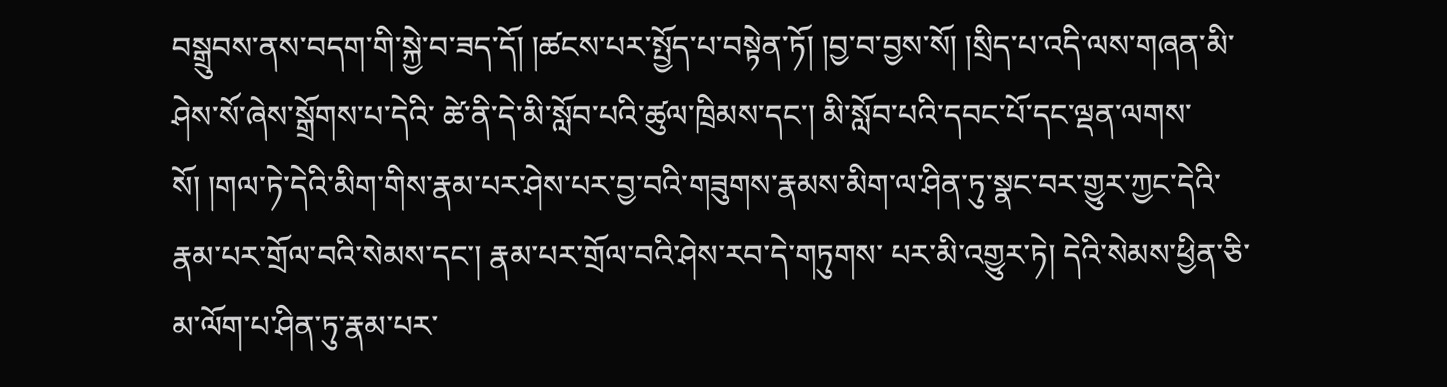བསྒྲུབས་ནས་བདག་གི་སྐྱེ་བ་ཟད་དོ། །ཚངས་པར་སྤྱོད་པ་བསྟེན་ཏོ། །བྱ་བ་བྱས་སོ། །སྲིད་པ་འདི་ལས་གཞན་མི་ཤེས་སོ་ཞེས་སྒྲོགས་པ་དེའི་ ཚེ་ནི་དེ་མི་སློབ་པའི་ཚུལ་ཁྲིམས་དང་། མི་སློབ་པའི་དབང་པོ་དང་ལྡན་ལགས་སོ། །གལ་ཏེ་དེའི་མིག་གིས་རྣམ་པར་ཤེས་པར་བྱ་བའི་གཟུགས་རྣམས་མིག་ལ་ཤིན་ཏུ་སྣང་བར་གྱུར་ཀྱང་དེའི་རྣམ་པར་གྲོལ་བའི་སེམས་དང་། རྣམ་པར་གྲོལ་བའི་ཤེས་རབ་དེ་གཏུགས་ པར་མི་འགྱུར་ཏེ། དེའི་སེམས་ཕྱིན་ཅི་མ་ལོག་པ་ཤིན་ཏུ་རྣམ་པར་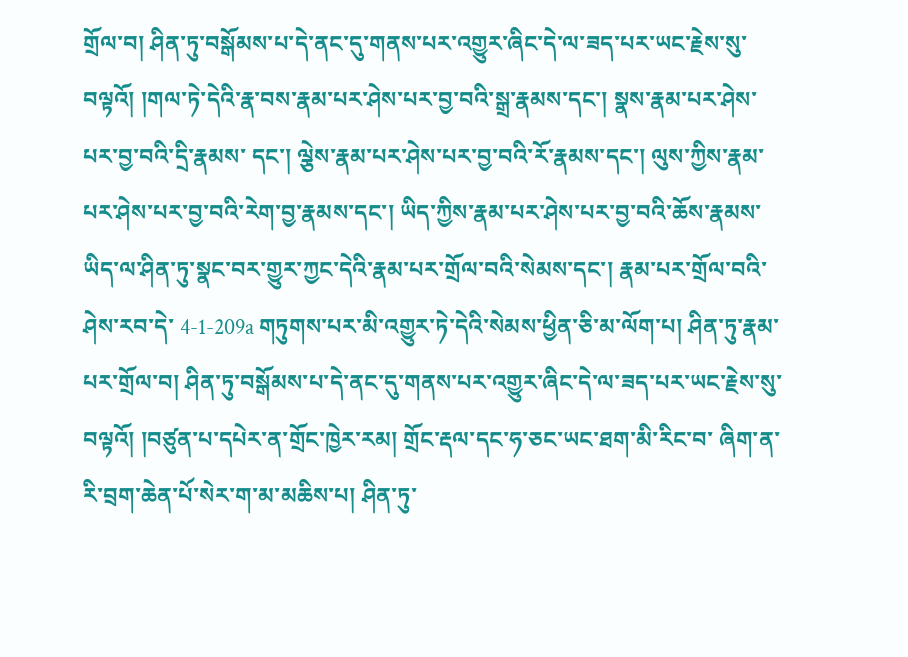གྲོལ་བ། ཤིན་ཏུ་བསྒོམས་པ་དེ་ནང་དུ་གནས་པར་འགྱུར་ཞིང་དེ་ལ་ཟད་པར་ཡང་རྗེས་སུ་བལྟའོ། །གལ་ཏེ་དེའི་རྣ་བས་རྣམ་པར་ཤེས་པར་བྱ་བའི་སྒྲ་རྣམས་དང་། སྣས་རྣམ་པར་ཤེས་པར་བྱ་བའི་དྲི་རྣམས་ དང་། ལྕེས་རྣམ་པར་ཤེས་པར་བྱ་བའི་རོ་རྣམས་དང་། ལུས་ཀྱིས་རྣམ་པར་ཤེས་པར་བྱ་བའི་རེག་བྱ་རྣམས་དང་། ཡིད་ཀྱིས་རྣམ་པར་ཤེས་པར་བྱ་བའི་ཆོས་རྣམས་ཡིད་ལ་ཤིན་ཏུ་སྣང་བར་གྱུར་ཀྱང་དེའི་རྣམ་པར་གྲོལ་བའི་སེམས་དང་། རྣམ་པར་གྲོལ་བའི་ཤེས་རབ་དེ་ 4-1-209a གཏུགས་པར་མི་འགྱུར་ཏེ་དེའི་སེམས་ཕྱིན་ཅི་མ་ལོག་པ། ཤིན་ཏུ་རྣམ་པར་གྲོལ་བ། ཤིན་ཏུ་བསྒོམས་པ་དེ་ནང་དུ་གནས་པར་འགྱུར་ཞིང་དེ་ལ་ཟད་པར་ཡང་རྗེས་སུ་བལྟའོ། །བཙུན་པ་དཔེར་ན་གྲོང་ཁྱེར་རམ། གྲོང་རྡལ་དང་ཧ་ཅང་ཡང་ཐག་མི་རིང་བ་ ཞིག་ན་རི་བྲག་ཆེན་པོ་སེར་ག་མ་མཆིས་པ། ཤིན་ཏུ་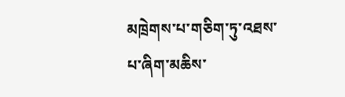མཁྲེགས་པ་གཅིག་ཏུ་འཐས་པ་ཞིག་མཆིས་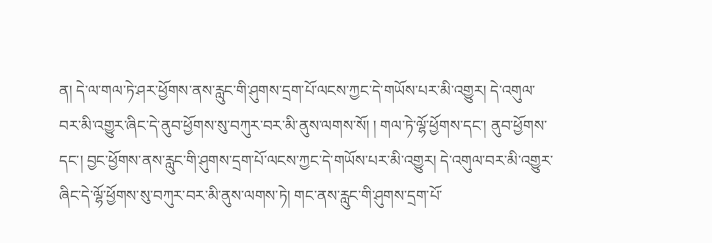ན། དེ་ལ་གལ་ཏེ་ཤར་ཕྱོགས་ནས་རླུང་གི་ཤུགས་དྲག་པོ་ལངས་ཀྱང་དེ་གཡོས་པར་མི་འགྱུར། དེ་འགུལ་བར་མི་འགྱུར་ཞིང་དེ་ནུབ་ཕྱོགས་སུ་བཀུར་བར་མི་ནུས་ལགས་སོ། ། གལ་ཏེ་ལྷོ་ཕྱོགས་དང་། ནུབ་ཕྱོགས་དང་། བྱང་ཕྱོགས་ནས་རླུང་གི་ཤུགས་དྲག་པོ་ལངས་ཀྱང་དེ་གཡོས་པར་མི་འགྱུར། དེ་འགུལ་བར་མི་འགྱུར་ཞིང་དེ་ལྷོ་ཕྱོགས་སུ་བཀུར་བར་མི་ནུས་ལགས་ཏེ། གང་ནས་རླུང་གི་ཤུགས་དྲག་པོ་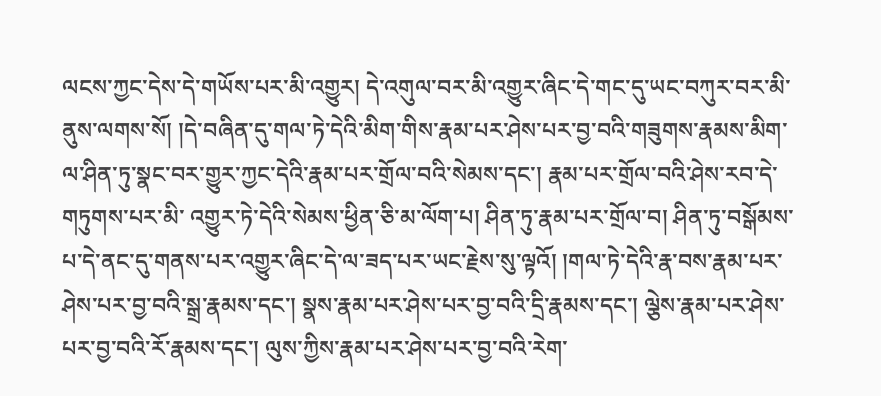ལངས་ཀྱང་དེས་དེ་གཡོས་པར་མི་འགྱུར། དེ་འགུལ་བར་མི་འགྱུར་ཞིང་དེ་གང་དུ་ཡང་བཀུར་བར་མི་ནུས་ལགས་སོ། །དེ་བཞིན་དུ་གལ་ཏེ་དེའི་མིག་གིས་རྣམ་པར་ཤེས་པར་བྱ་བའི་གཟུགས་རྣམས་མིག་ལ་ཤིན་ཏུ་སྣང་བར་གྱུར་ཀྱང་དེའི་རྣམ་པར་གྲོལ་བའི་སེམས་དང་། རྣམ་པར་གྲོལ་བའི་ཤེས་རབ་དེ་གཏུགས་པར་མི་ འགྱུར་ཏེ་དེའི་སེམས་ཕྱིན་ཅི་མ་ལོག་པ། ཤིན་ཏུ་རྣམ་པར་གྲོལ་བ། ཤིན་ཏུ་བསྒོམས་པ་དེ་ནང་དུ་གནས་པར་འགྱུར་ཞིང་དེ་ལ་ཟད་པར་ཡང་རྗེས་སུ་ལྟའོ། །གལ་ཏེ་དེའི་རྣ་བས་རྣམ་པར་ཤེས་པར་བྱ་བའི་སྒྲ་རྣམས་དང་། སྣས་རྣམ་པར་ཤེས་པར་བྱ་བའི་དྲི་རྣམས་དང་། ལྕེས་རྣམ་པར་ཤེས་པར་བྱ་བའི་རོ་རྣམས་དང་། ལུས་ཀྱིས་རྣམ་པར་ཤེས་པར་བྱ་བའི་རེག་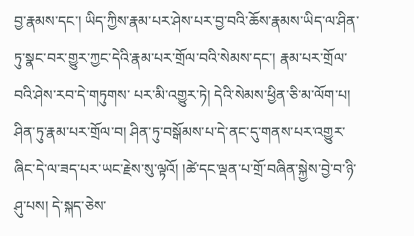བྱ་རྣམས་དང་། ཡིད་ཀྱིས་རྣམ་པར་ཤེས་པར་བྱ་བའི་ཆོས་རྣམས་ཡིད་ལ་ཤིན་ཏུ་སྣང་བར་གྱུར་ཀྱང་དེའི་རྣམ་པར་གྲོལ་བའི་སེམས་དང་། རྣམ་པར་གྲོལ་བའི་ཤེས་རབ་དེ་གཏུགས་ པར་མི་འགྱུར་ཏེ། དེའི་སེམས་ཕྱིན་ཅི་མ་ལོག་པ། ཤིན་ཏུ་རྣམ་པར་གྲོལ་བ། ཤིན་ཏུ་བསྒོམས་པ་དེ་ནང་དུ་གནས་པར་འགྱུར་ཞིང་དེ་ལ་ཟད་པར་ཡང་རྗེས་སུ་ལྟའོ། །ཚེ་དང་ལྡན་པ་གྲོ་བཞིན་སྐྱེས་བྱེ་བ་ཉི་ཤུ་པས། དེ་སྐད་ཅེས་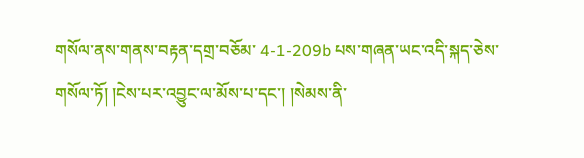གསོལ་ནས་གནས་བརྟན་དགྲ་བཅོམ་ 4-1-209b པས་གཞན་ཡང་འདི་སྐད་ཅེས་གསོལ་ཏོ། །ངེས་པར་འབྱུང་ལ་མོས་པ་དང་། །སེམས་ནི་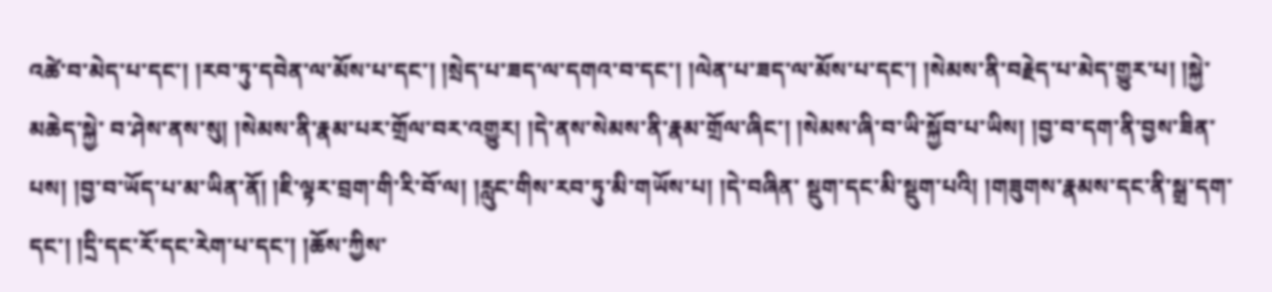འཚེ་བ་མེད་པ་དང་། །རབ་ཏུ་དབེན་ལ་མོས་པ་དང་། །སྲེད་པ་ཟད་ལ་དགའ་བ་དང་། །ལེན་པ་ཟད་ལ་མོས་པ་དང་། །སེམས་ནི་བརྗེད་པ་མེད་གྱུར་པ། །སྐྱེ་མཆེད་སྐྱེ་ བ་ཤེས་ནས་སུ། །སེམས་ནི་རྣམ་པར་གྲོལ་བར་འགྱུར། །དེ་ནས་སེམས་ནི་རྣམ་གྲོལ་ཞིང་། །སེམས་ཞི་བ་ཡི་སྐྱོབ་པ་ཡིས། །བྱ་བ་དག་ནི་བྱས་ཟིན་པས། །བྱ་བ་ཡོད་པ་མ་ཡིན་ནོ། །ཇི་ལྟར་བྲག་གི་རི་བོ་ལ། །རླུང་གིས་རབ་ཏུ་མི་གཡོས་པ། །དེ་བཞིན་ སྡུག་དང་མི་སྡུག་པའི། །གཟུགས་རྣམས་དང་ནི་སྒྲ་དག་དང་། །དྲི་དང་རོ་དང་རེག་པ་དང་། །ཆོས་ཀྱིས་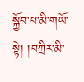སྐྱོབ་པ་མི་གཡོ་སྟེ། །བཀྲིར་མི་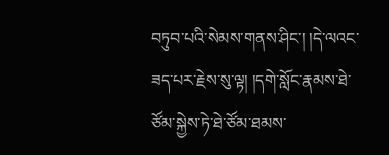བཏུབ་པའི་སེམས་གནས་ཤིང་། །དེ་ལའང་ཟད་པར་རྗེས་སུ་ལྟ། །དགེ་སློང་རྣམས་ཐེ་ཙོམ་སྐྱེས་ཏེ་ཐེ་ཙོམ་ཐམས་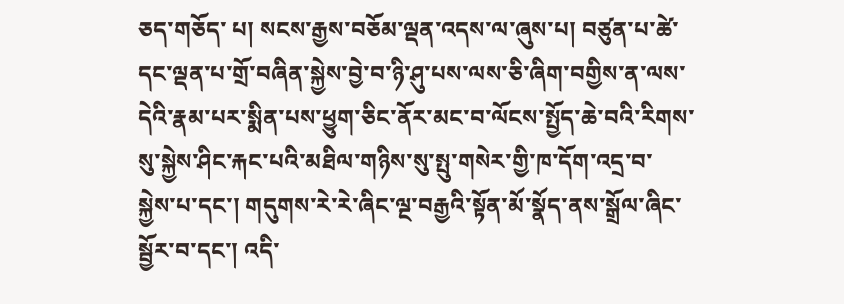ཅད་གཅོད་ པ། སངས་རྒྱས་བཅོམ་ལྡན་འདས་ལ་ཞུས་པ། བཙུན་པ་ཚེ་དང་ལྡན་པ་གྲོ་བཞིན་སྐྱེས་བྱེ་བ་ཉི་ཤུ་པས་ལས་ཅི་ཞིག་བགྱིས་ན་ལས་དེའི་རྣམ་པར་སྨིན་པས་ཕྱུག་ཅིང་ནོར་མང་བ་ལོངས་སྤྱོད་ཆེ་བའི་རིགས་སུ་སྐྱེས་ཤིང་རྐང་པའི་མཐིལ་གཉིས་སུ་སྤུ་གསེར་གྱི་ཁ་དོག་འདྲ་བ་ སྐྱེས་པ་དང་། གདུགས་རེ་རེ་ཞིང་ལྔ་བརྒྱའི་སྟོན་མོ་སྣོད་ནས་སྒྲོལ་ཞིང་སྦྱོར་བ་དང་། འདི་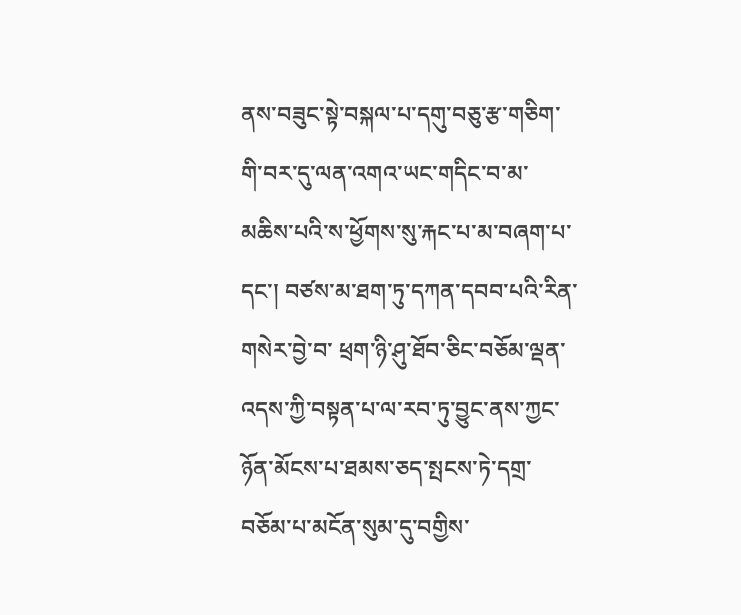ནས་བཟུང་སྟེ་བསྐལ་པ་དགུ་བཅུ་རྩ་གཅིག་གི་བར་དུ་ལན་འགའ་ཡང་གདིང་བ་མ་མཆིས་པའི་ས་ཕྱོགས་སུ་རྐང་པ་མ་བཞག་པ་དང་། བཙས་མ་ཐག་ཏུ་དཀན་དབབ་པའི་རིན་གསེར་བྱེ་བ་ ཕྲག་ཉི་ཤུ་ཐོབ་ཅིང་བཅོམ་ལྡན་འདས་ཀྱི་བསྟན་པ་ལ་རབ་ཏུ་བྱུང་ནས་ཀྱང་ཉོན་མོངས་པ་ཐམས་ཅད་སྤངས་ཏེ་དགྲ་བཅོམ་པ་མངོན་སུམ་དུ་བགྱིས་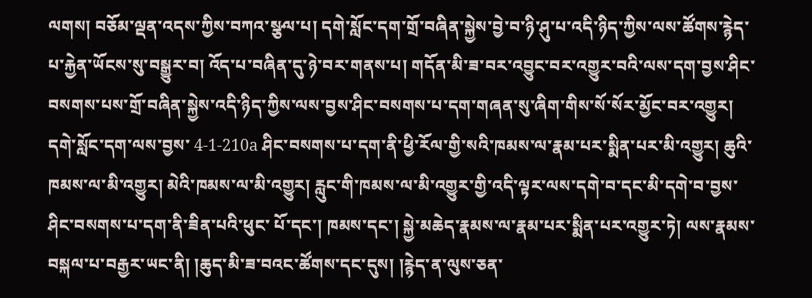ལགས། བཅོམ་ལྡན་འདས་ཀྱིས་བཀའ་སྩལ་པ། དགེ་སློང་དག་གྲོ་བཞིན་སྐྱེས་བྱེ་བ་ཉི་ཤུ་པ་འདི་ཉིད་ཀྱིས་ལས་ཚོགས་རྙེད་ པ་རྐྱེན་ཡོངས་སུ་བསྒྱུར་བ། འོད་པ་བཞིན་དུ་ཉེ་བར་གནས་པ། གདོན་མི་ཟ་བར་འབྱུང་བར་འགྱུར་བའི་ལས་དག་བྱས་ཤིང་བསགས་པས་གྲོ་བཞིན་སྐྱེས་འདི་ཉིད་ཀྱིས་ལས་བྱས་ཤིང་བསགས་པ་དག་གཞན་སུ་ཞིག་གིས་སོ་སོར་མྱོང་བར་འགྱུར། དགེ་སློང་དག་ལས་བྱས་ 4-1-210a ཤིང་བསགས་པ་དག་ནི་ཕྱི་རོལ་གྱི་སའི་ཁམས་ལ་རྣམ་པར་སྨིན་པར་མི་འགྱུར། ཆུའི་ཁམས་ལ་མི་འགྱུར། མེའི་ཁམས་ལ་མི་འགྱུར། རླུང་གི་ཁམས་ལ་མི་འགྱུར་གྱི་འདི་ལྟར་ལས་དགེ་བ་དང་མི་དགེ་བ་བྱས་ཤིང་བསགས་པ་དག་ནི་ཟིན་པའི་ཕུང་ པོ་དང་། ཁམས་དང་། སྐྱེ་མཆེད་རྣམས་ལ་རྣམ་པར་སྨིན་པར་འགྱུར་ཏེ། ལས་རྣམས་བསྐལ་པ་བརྒྱར་ཡང་ནི། །ཆུད་མི་ཟ་བའང་ཚོགས་དང་དུས། །རྙེད་ན་ལུས་ཅན་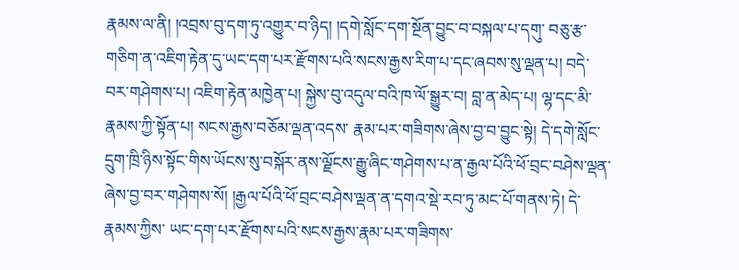རྣམས་ལ་ནི། །འབྲས་བུ་དག་ཏུ་འགྱུར་བ་ཉིད། །དགེ་སློང་དག་སྔོན་བྱུང་བ་བསྐལ་པ་དགུ་ བཅུ་རྩ་གཅིག་ན་འཇིག་རྟེན་དུ་ཡང་དག་པར་རྫོགས་པའི་སངས་རྒྱས་རིག་པ་དང་ཞབས་སུ་ལྡན་པ། བདེ་བར་གཤེགས་པ། འཇིག་རྟེན་མཁྱེན་པ། སྐྱེས་བུ་འདུལ་བའི་ཁ་ལོ་སྒྱུར་བ། བླ་ན་མེད་པ། ལྷ་དང་མི་རྣམས་ཀྱི་སྟོན་པ། སངས་རྒྱས་བཅོམ་ལྡན་འདས་ རྣམ་པར་གཟིགས་ཞེས་བྱ་བ་བྱུང་སྟེ། དེ་དགེ་སློང་དྲུག་ཁྲི་ཉིས་སྟོང་གིས་ཡོངས་སུ་བསྐོར་ནས་ལྗོངས་རྒྱུ་ཞིང་གཤེགས་པ་ན་རྒྱལ་པོའི་ཕོ་བྲང་བཤེས་ལྡན་ཞེས་བྱ་བར་གཤེགས་སོ། །རྒྱལ་པོའི་ཕོ་བྲང་བཤེས་ལྡན་ན་དགའ་སྡེ་རབ་ཏུ་མང་པོ་གནས་ཏེ། དེ་རྣམས་ཀྱིས་ ཡང་དག་པར་རྫོགས་པའི་སངས་རྒྱས་རྣམ་པར་གཟིགས་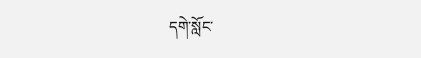དགེ་སློང་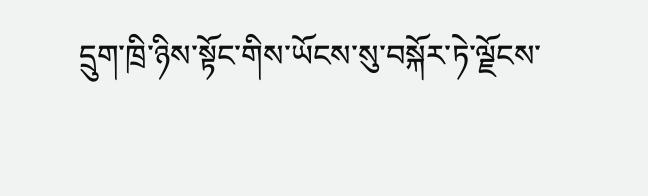དྲུག་ཁྲི་ཉིས་སྟོང་གིས་ཡོངས་སུ་བསྐོར་ཏེ་ལྗོངས་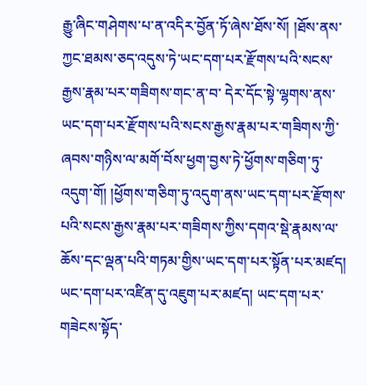རྒྱུ་ཞིང་གཤེགས་པ་ན་འདིར་བྱོན་ཏོ་ཞེས་ཐོས་སོ། །ཐོས་ནས་ཀྱང་ཐམས་ཅད་འདུས་ཏེ་ཡང་དག་པར་རྫོགས་པའི་སངས་རྒྱས་རྣམ་པར་གཟིགས་གང་ན་བ་ དེར་དོང་སྟེ་ལྷགས་ནས་ཡང་དག་པར་རྫོགས་པའི་སངས་རྒྱས་རྣམ་པར་གཟིགས་ཀྱི་ཞབས་གཉིས་ལ་མགོ་བོས་ཕྱག་བྱས་ཏེ་ཕྱོགས་གཅིག་ཏུ་འདུག་གོ། །ཕྱོགས་གཅིག་ཏུ་འདུག་ནས་ཡང་དག་པར་རྫོགས་པའི་སངས་རྒྱས་རྣམ་པར་གཟིགས་ཀྱིས་དགའ་སྡེ་རྣམས་ལ་ ཆོས་དང་ལྡན་པའི་གཏམ་གྱིས་ཡང་དག་པར་སྟོན་པར་མཛད། ཡང་དག་པར་འཛིན་དུ་འཇུག་པར་མཛད། ཡང་དག་པར་གཟེངས་སྟོད་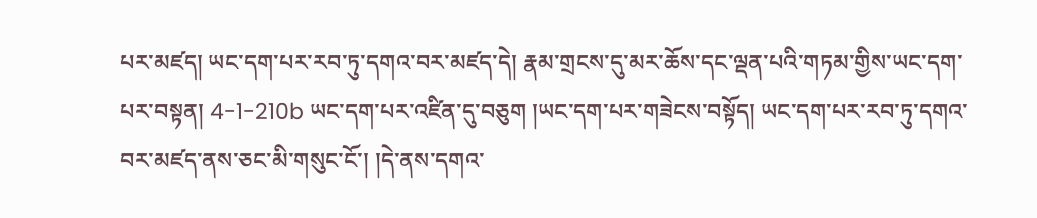པར་མཛད། ཡང་དག་པར་རབ་ཏུ་དགའ་བར་མཛད་དེ། རྣམ་གྲངས་དུ་མར་ཆོས་དང་ལྡན་པའི་གཏམ་གྱིས་ཡང་དག་པར་བསྟན། 4-1-210b ཡང་དག་པར་འཛིན་དུ་བཅུག །ཡང་དག་པར་གཟེངས་བསྟོད། ཡང་དག་པར་རབ་ཏུ་དགའ་བར་མཛད་ནས་ཅང་མི་གསུང་ངོ་། །དེ་ནས་དགའ་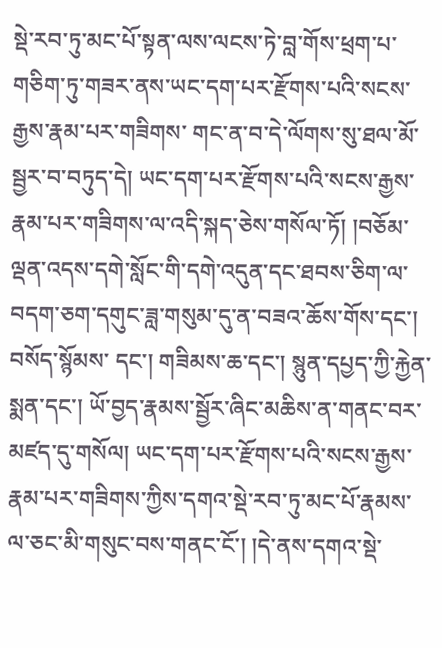སྡེ་རབ་ཏུ་མང་པོ་སྟན་ལས་ལངས་ཏེ་བླ་གོས་ཕྲག་པ་གཅིག་ཏུ་གཟར་ནས་ཡང་དག་པར་རྫོགས་པའི་སངས་རྒྱས་རྣམ་པར་གཟིགས་ གང་ན་བ་དེ་ལོགས་སུ་ཐལ་མོ་སྦྱར་བ་བཏུད་དེ། ཡང་དག་པར་རྫོགས་པའི་སངས་རྒྱས་རྣམ་པར་གཟིགས་ལ་འདི་སྐད་ཅེས་གསོལ་ཏོ། །བཅོམ་ལྡན་འདས་དགེ་སློང་གི་དགེ་འདུན་དང་ཐབས་ཅིག་ལ་བདག་ཅག་དགུང་ཟླ་གསུམ་དུ་ན་བཟའ་ཆོས་གོས་དང་། བསོད་སྙོམས་ དང་། གཟིམས་ཆ་དང་། སྙུན་དཔྱད་ཀྱི་རྐྱེན་སྨན་དང་། ཡོ་བྱད་རྣམས་སྦྱོར་ཞིང་མཆིས་ན་གནང་བར་མཛད་དུ་གསོལ། ཡང་དག་པར་རྫོགས་པའི་སངས་རྒྱས་རྣམ་པར་གཟིགས་ཀྱིས་དགའ་སྡེ་རབ་ཏུ་མང་པོ་རྣམས་ལ་ཅང་མི་གསུང་བས་གནང་ངོ་། །དེ་ནས་དགའ་སྡེ་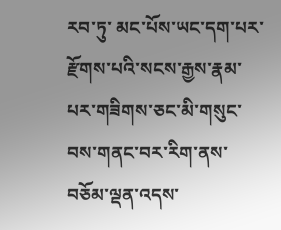རབ་ཏུ་ མང་པོས་ཡང་དག་པར་རྫོགས་པའི་སངས་རྒྱས་རྣམ་པར་གཟིགས་ཅང་མི་གསུང་བས་གནང་བར་རིག་ནས་བཅོམ་ལྡན་འདས་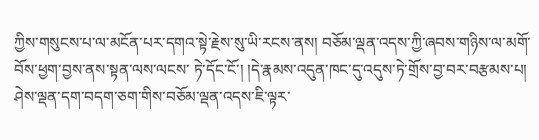ཀྱིས་གསུངས་པ་ལ་མངོན་པར་དགའ་སྟེ་རྗེས་སུ་ཡི་རངས་ནས། བཅོམ་ལྡན་འདས་ཀྱི་ཞབས་གཉིས་ལ་མགོ་བོས་ཕྱག་བྱས་ནས་སྟན་ལས་ལངས་ ཏེ་དོང་ངོ་། །དེ་རྣམས་འདུན་ཁང་དུ་འདུས་ཏེ་གྲོས་བྱ་བར་བརྩམས་པ། ཤེས་ལྡན་དག་བདག་ཅག་གིས་བཅོམ་ལྡན་འདས་ཇི་ལྟར་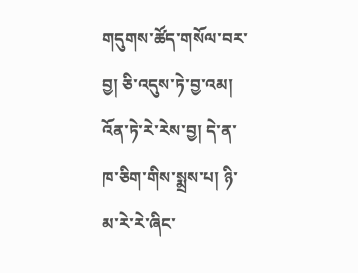གདུགས་ཚོད་གསོལ་བར་བྱ། ཅི་འདུས་ཏེ་བྱ་འམ། འོན་ཏེ་རེ་རེས་བྱ། དེ་ན་ཁ་ཅིག་གིས་སྨྲས་པ། ཉི་མ་རེ་རེ་ཞིང་